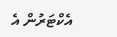އެކްޓަރުން އެ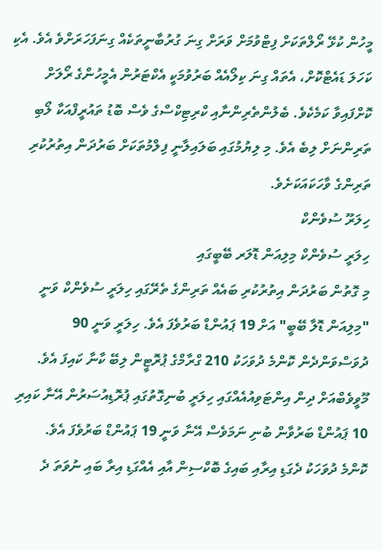މީހުން ކުޅޭ ރޯލްތަކަށް ފިޓްވުމަށް ވަރަށް ގިނަ ގުރުބާނީތަކެއް ގިނަފަހަރަށްވެ އެވެ. އެކި ކަހަލަ ޑައެޓްކޮށް، އެތައް ގިނަ ކިލޯއެއް ބަރުވުމަކީ އެކްޓަރުން އެމީހުންގެ ރޯލަށް ކޮށްފައިވާ ކަމެކެވެ. ބެލުންތެރިންނާއި ކްރިޓިކްސްގެ ވެސް ބޮޑު ތައުރީފްއަކާ ލޯބި ތަރިންނަށް ލިބެ އެވެ. މި ލިޔުމުގައި ބަލައިލާނީ ފިލްމުތަކަށް ބަރުދަން އިތުރުކުރި ތަރިންގެ ވާހަކައަކަށެވެ.
ހިލަރޫ ސުވެންކް
ހިލަރީ ސުވެންކް މިލިއަން ޑޮލަރ ބޭބީގައި
މި ގޮތުން ބަރުދަން އިތުރުކުރި ބައެއް ތަރިންގެ ތެރޭގައި ހިލަރީ ސުވެންކް ވަނީ "މިލިއަން ޑޮލާ ބޭބީ" އަށް 19 ޕައުންޑް ބަރުވެފަ އެވެ. ހިލަރީ ވަނީ 90 ދުވަސްވަންދެން ކޮންމެ ދުވަހަކު 210 ގްރާމްގެ ޕުރޮޓީން ލިބޭ ކާނާ ކައިފަ އެވެ. މޫވީވެބްއަށް ދިން އިންޓަވިއުއެއްގައި ހިލަރީ ބުނިގޮތުގައި ޕުރޮޑިއުސަރުން އޭނާ ކައިރި 10 ޕައުންޑް ބަރުވާން ބުނި ނަމަވެސް އޭނާ ވަނީ 19 ޕައުންޑް ބަރުވެފަ އެވެ.
ކޮންމެ ދުވަހަކު ދެގަޑި އިރާއި ބައިގެ ބޮކްސިން އާއި އެއްގަޑި އިރާ ބައި ނުވަތަ ދެ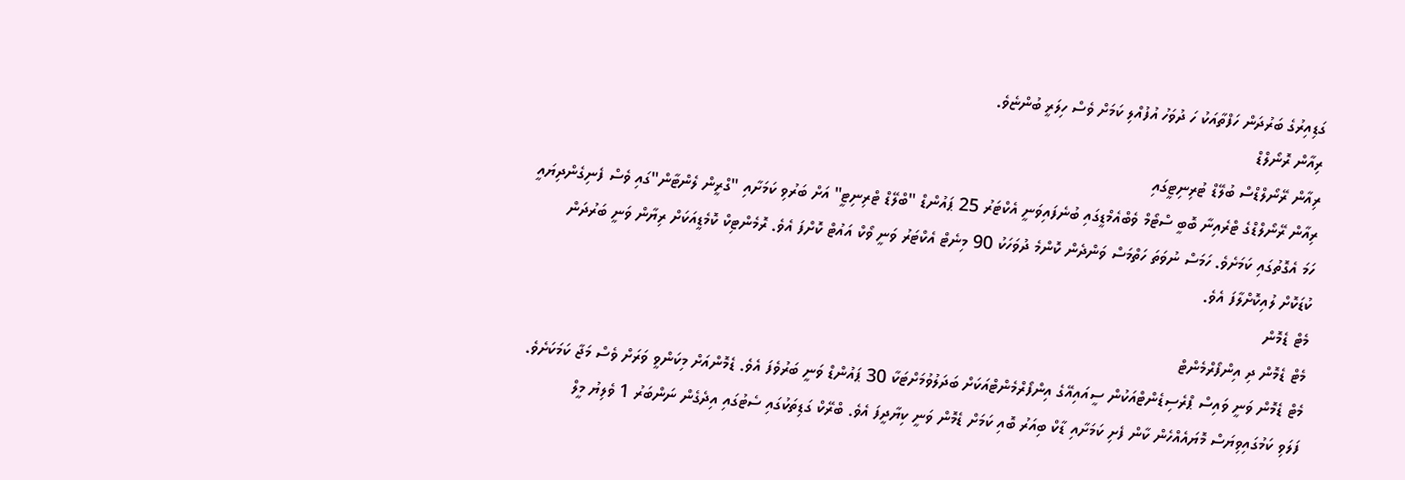ގަޑިއިރުގެ ބަރުދަން ހަފްތާއަކު ހަ ދުވަހު އުފުއްލި ކަމަށް ވެސް ހިލަރީ ބުންޏެވެ.
ރިއާން ރޮނޯލްޑް
ރިއާން ރޭނޯލްޑްސް ބުލޭޑް ޓުރިނިޓީގައި
ރިއާން ރޭނޯލްޑްގެ ޓްރެއިނާ ބޮބީ ސްޓޯމް ވެބްއެމްޑީގައި ބުނެފައިވަނީ އެކްޓަރު 25 ޕައުންޑް "ބްލޭޑް ޓްރިނިޓީ" އަށް ބަރުވި ކަމަށާއި "ގްރީން ލެންޓާން"ގައި ވެސް ފެނިގެންދިޔައީ ހަމަ އެގޮތުގައި ކަމަށެވެ. ހަމަސް ނުވަތަ ހަތްމަސް ވަންދެން ކޮންމެ ދުވަހަކު 90 މިނެޓް އެކްޓަރު ވަނީ ވޯކް އައުޓް ކޮށްފަ އެވެ. ރޮމެންޓިކް ކޮމެޑީއަކަށް ރިޔާން ވަނީ ބަރުދަން ކުޑަކޮށް ލުއިކޮށްލާފަ އެވެ.
މެޓް ޑެމޮން
މެޓް ޑެމޮން ދި އިންފޯރްމެންޓް
މެޓް ޑެމޮން ވަނީ ވައިސް ޕްރެސިޑެންޓްއަކުން ސީއައިއޭގެ އިންފޯރްމެންޓްއަކަށް ބަދަލުވުމަށްޓަކާ 30 ޕައުންޑް ވަނީ ބަރުވެފަ އެވެ. ޑެމޮންއަށް މިކަންވީ ވަރަށް ވެސް މަޖާ ކަމަކަށެވެ. ފަލަވި ކަމުގައިވިޔަސް މޮޔައެއްހެން ކާން ފެށި ކަމަށާއި ޑާކް ބިއަރު ބޮއި ކަމަށް ޑެމޮން ވަނީ ކިޔާދީފަ އެވެ. ބްރޭކް ގަޑިތަކުގައި ސެޓުގައި އިދެގެން ނަންބަރު 1 ވެލިޔު މީލް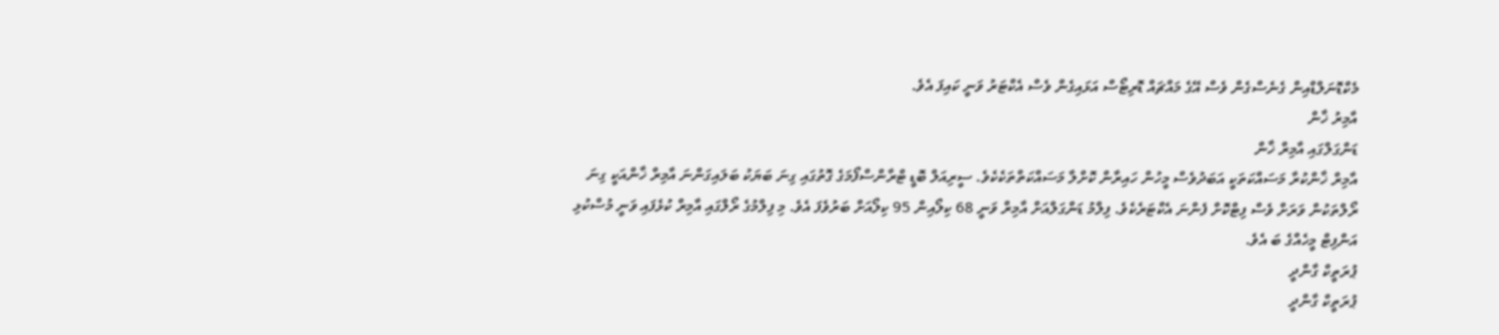މެކްޑޮނަލްޑްއިން ގެނެސްގެން ވެސް އޭގެ މައްޗައް ޑޮރިޓޯސް އަޅައިގެން ވެސް އެކްޓަރު ވަނީ ކައިފަ އެވެ.
އާމިރު ޚާން
ޑަންގަލްގައި އާމިރް ޚާން
އާމިރް ޚާންކުރާ މަސައްކަތަކީ އަބަދުވެސް މީހުން ހައިރާން ކޮށްލާ މަސައްކަތްތަކެކެވެ. ސީރިއަލް ބޮޑީ ޓްރާންސްފޯމަގެ ގޮތުގައި ގިނަ ބަޔަކު ބަލައިގަންނަ އާމިރް ޚާންއަކީ ގިނަ ރޯލްތަކުން ވަރަށް ވެސް ފިޓްކޮށް ފެންނަ އެކްޓަރެކެވެ. ފިލްމު ޑަންގަލްއަށް އާމިރް ވަނީ 68 ކިލޯއިން 95 ކިލޯއަށް ބަރުވެފަ އެވެ. މި ފިލްމުގެ ރޯލްގައި އާމިރް ކުޅެފައި ވަނީ މުސްކުޅި އަންފިޓް މީހެއްގެ ބަ އެވެ.
ޕުރަތީކް ގާންދީ
ޕުރަތީކް ގާންދީ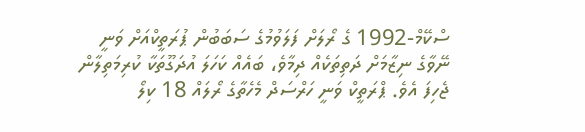ސްކޭމް-1992 ގެ ރޯލަށް ފަލަވުމުގެ ސަބަބުން ޕުރަތީކްއަށް ވަނީ ނޭވާގެ ނިޒާމަށް ދަތިތަކެއް ދިމާވެ، ބައެއް ކަހަލަ އުދަގޫތަކާ ކުރިމަތިލާން ޖެހިފަ އެވެ. ޕްރަތީކް ވަނީ ހަރްސަދް މެހެތާގެ ރޯލައް 18 ކިލޯ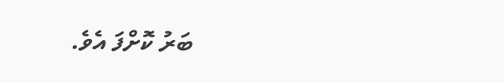ބަރު ކޮށްފަ އެވެ.